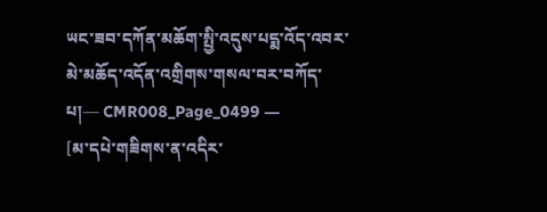ཡང་ཟབ་དཀོན་མཆོག་སྤྱི་འདུས་པདྨ་འོད་འབར་མེ་མཆོད་འདོན་འགྲིགས་གསལ་བར་བཀོད་པ།― CMR008_Page_0499 ―
[མ་དཔེ་གཟིགས་ན་འདིར་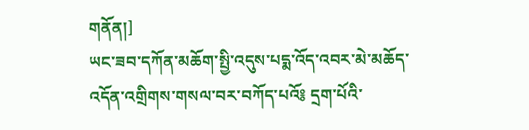གནོན།]
ཡང་ཟབ་དཀོན་མཆོག་སྤྱི་འདུས་པདྨ་འོད་འབར་མེ་མཆོད་འདོན་འགྲིགས་གསལ་བར་བཀོད་པའོ༔ དྲག་པོའི་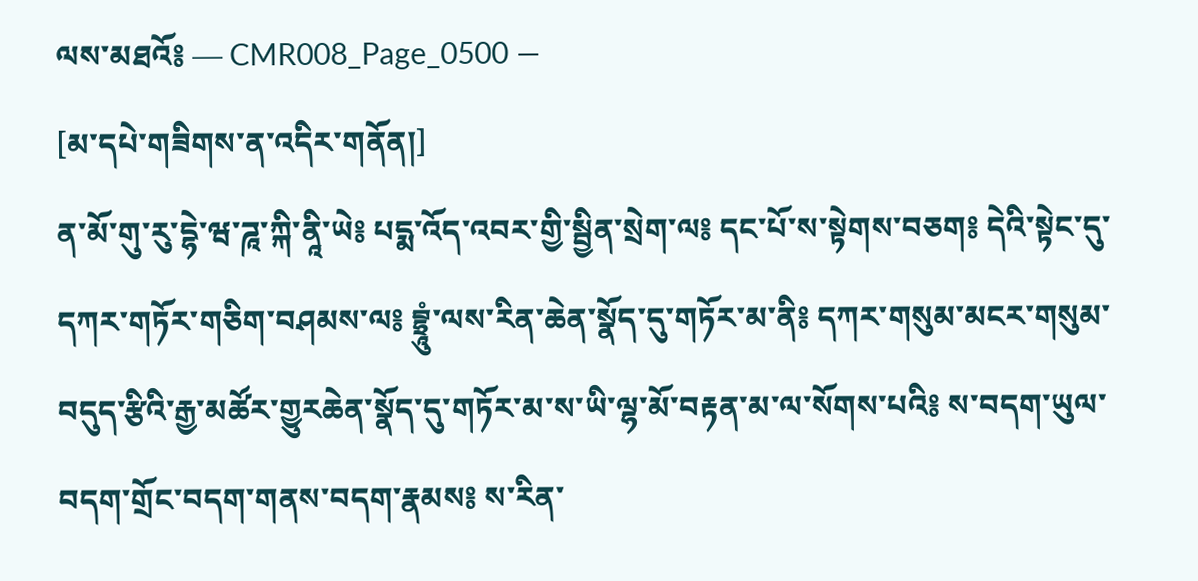ལས་མཐའོ༔ ― CMR008_Page_0500 ―
[མ་དཔེ་གཟིགས་ན་འདིར་གནོན།]
ན་མོ་གུ་རུ་དྷེ་ཝ་ཌཱ་ཀྐི་ནཱི་ཡེ༔ པདྨ་འོད་འབར་གྱི་སྦྱིན་སྲེག་ལ༔ དང་པོ་ས་སྟེགས་བཅག༔ དེའི་སྟེང་དུ་དཀར་གཏོར་གཅིག་བཤམས་ལ༔ བྷྲཱུཾ་ལས་རིན་ཆེན་སྣོད་དུ་གཏོར་མ་ནི༔ དཀར་གསུམ་མངར་གསུམ་བདུད་རྩིའི་རྒྱ་མཚོར་གྱུརཆེན་སྣོད་དུ་གཏོར་མ་ས་ཡི་ལྷ་མོ་བརྟན་མ་ལ་སོགས་པའི༔ ས་བདག་ཡུལ་བདག་གྲོང་བདག་གནས་བདག་རྣམས༔ ས་རིན་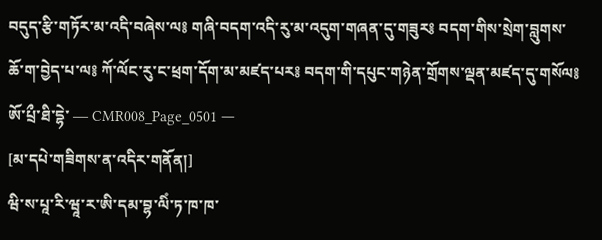བདུད་རྩི་གཏོར་མ་འདི་བཞེས་ལ༔ གཞི་བདག་འདི་རུ་མ་འདུག་གཞན་དུ་གཟུར༔ བདག་གིས་སྲེག་བླུགས་ཆོ་ག་བྱེད་པ་ལ༔ ཀོ་ལོང་རུ་ང་ཕྲག་དོག་མ་མཛད་པར༔ བདག་གི་དཔུང་གཉེན་གྲོགས་ལྡན་མཛད་དུ་གསོལ༔ ཨོ་པྲྀ་ཐི་དྷེ་ ― CMR008_Page_0501 ―
[མ་དཔེ་གཟིགས་ན་འདིར་གནོན།]
ཝི་ས་པཱ་རི་ཝཱ་ར་ཨི་དམ་བྷ་ལིཾ་ཏ་ཁ་ཁ་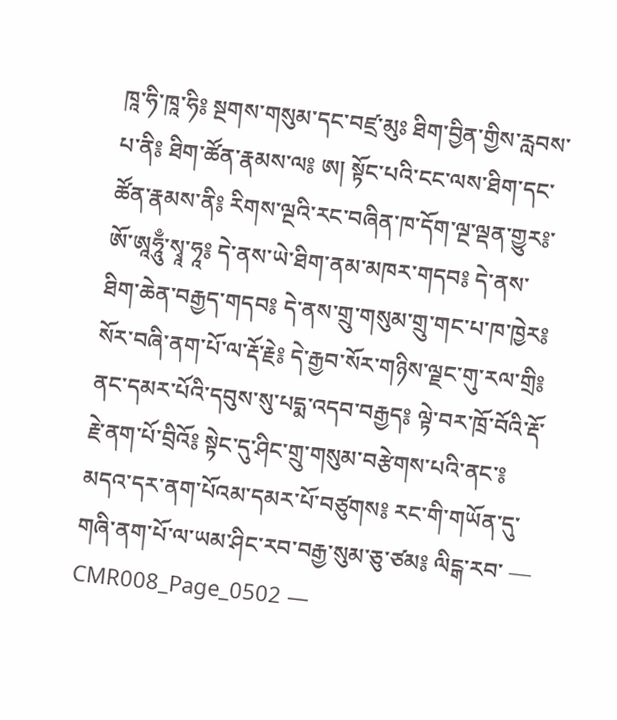ཁཱ་ཧི་ཁཱ་ཧི༔ སྔགས་གསུམ་དང་བཛྲ་མུཿ ཐིག་བྱིན་གྱིས་རླབས་པ་ནི༔ ཐིག་ཚོན་རྣམས་ལ༔ ཨ། སྟོང་པའི་ངང་ལས་ཐིག་དང་ཚོན་རྣམས་ནི༔ རིགས་ལྔའི་རང་བཞིན་ཁ་དོག་ལྔ་ལྡན་གྱུར༔་ཨོ་ཨཱཧཱུྃ་སྭཱ་ཧཱ༔ དེ་ནས་ཡེ་ཐིག་ནམ་མཁར་གདབ༔ དེ་ནས་ཐིག་ཆེན་བརྒྱད་གདབ༔ དེ་ནས་གྲུ་གསུམ་གྲུ་གང་པ་ཁ་ཁྱེར༔ སོར་བཞི་ནག་པོ་ལ་རྡོ་རྗེ༔ དེ་རྒྱབ་སོར་གཉིས་ལྗང་གུ་རལ་གྲི༔ ནང་དམར་པོའི་དབུས་སུ་པདྨ་འདབ་བརྒྱད༔ ལྟེ་བར་ཁྲོ་བོའི་རྡོ་རྗེ་ནག་པོ་བྲིའོ༔ སྟེང་དུ་ཤིང་གྲུ་གསུམ་བརྩེགས་པའི་ནང་༔ མདའ་དར་ནག་པོའམ་དམར་པོ་བཙུགས༔ རང་གི་གཡོན་དུ་གཞི་ནག་པོ་ལ་ཡམ་ཤིང་རབ་བརྒྱ་སུམ་ཅུ་ཙམ༔ ལིངྒ་རབ་ ― CMR008_Page_0502 ―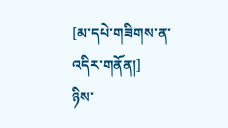[མ་དཔེ་གཟིགས་ན་འདིར་གནོན།]
ཉིས་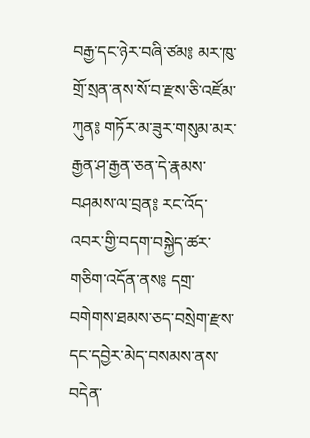བརྒྱ་དང་ཉེར་བཞི་ཙམ༔ མར་ཁུ་གྲོ་སྲན་ནས་སོ་བ་རྫས་ཅི་འཛོམ་ཀུན༔ གཏོར་མ་ཟུར་གསུམ་མར་རྒྱན་ཤ་རྒྱན་ཅན་དེ་རྣམས་བཤམས་ལ་བྲན༔ རང་འོད་འབར་གྱི་བདག་བསྐྱེད་ཚར་གཅིག་འདོན་ནས༔ དགྲ་བགེགས་ཐམས་ཅད་བསྲེག་རྫས་དང་དབྱེར་མེད་བསམས་ནས་བདེན་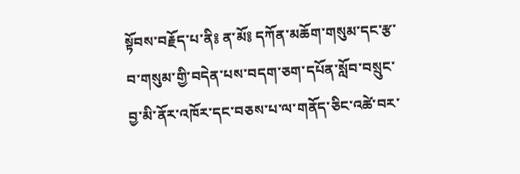སྟོབས་བརྗོད་པ་ནི༔ ན་མོ༔ དཀོན་མཆོག་གསུམ་དང་རྩ་བ་གསུམ་གྱི་བདེན་པས་བདག་ཅག་དཔོན་སློབ་བསྲུང་བྱ་མི་ནོར་འཁོར་དང་བཅས་པ་ལ་གནོད་ཅིང་འཚེ་བར་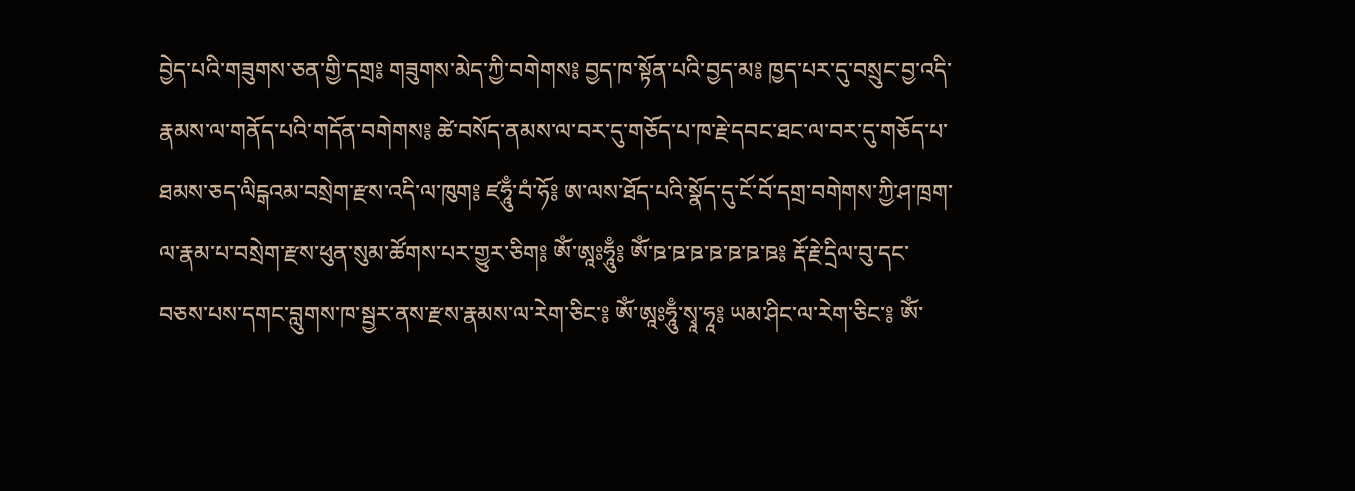བྱེད་པའི་གཟུགས་ཅན་གྱི་དགྲ༔ གཟུགས་མེད་ཀྱི་བགེགས༔ བྱད་ཁ་སྟོན་པའི་བྱད་མ༔ ཁྱད་པར་དུ་བསྲུང་བྱ་འདི་རྣམས་ལ་གནོད་པའི་གདོན་བགེགས༔ ཚེ་བསོད་ནམས་ལ་བར་དུ་གཅོད་པ་ཁ་རྗེ་དབང་ཐང་ལ་བར་དུ་གཅོད་པ་ཐམས་ཅད་ལིངྒའམ་བསྲེག་རྫས་འདི་ལ་ཁུག༔ ཛཧཱུྃ་བཾ་ཧོ༔ ཨ་ལས་ཐོད་པའི་སྣོད་དུ་ངོ་བོ་དགྲ་བགེགས་ཀྱི་ཤ་ཁྲག་ལ་རྣམ་པ་བསྲེག་རྫས་ཕུན་སུམ་ཚོགས་པར་གྱུར་ཅིག༔ ཨོཾ་ཨཱཿཧཱུྃ༔ ཨོཾ་ཋ་ཋ་ཋ་ཋ་ཋ་ཋ་ཋ༔ རྡོ་རྗེ་དྲིལ་བུ་དང་བཅས་པས་དགང་བླུགས་ཁ་སྦྱར་ནས་རྫས་རྣམས་ལ་རེག་ཅིང་༔ ཨོཾ་ཨཱཿཧཱུྃ་སྭཱ་ཧཱ༔ ཡམ་ཤིང་ལ་རེག་ཅིང་༔ ཨོཾ་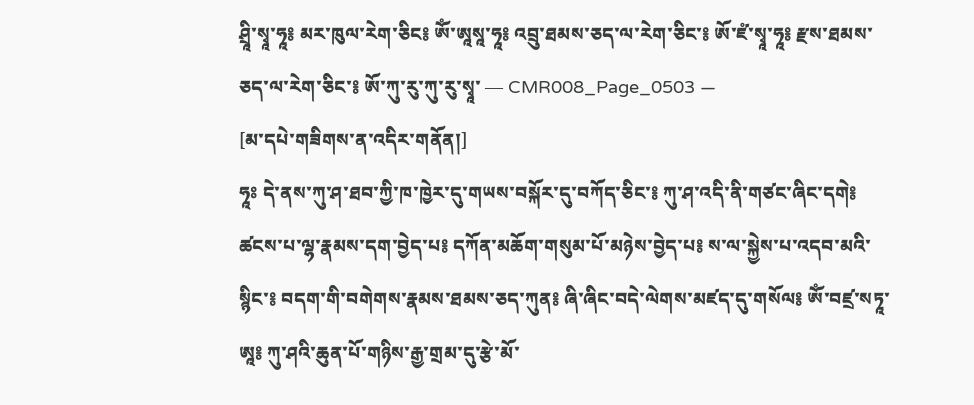ཤྲཱི་སྭཱ་ཧཱ༔ མར་ཁུལ་རེག་ཅིང༔ ཨོཾ་ཨཱསཱ་ཧཱ༔ འབྲུ་ཐམས་ཅད་ལ་རེག་ཅིང་༔ ཨོ་ཛཾ་སྭཱ་ཧཱ༔ རྫས་ཐམས་ཅད་ལ་རེག་ཅིང་༔ ཨོ་ཀུ་རུ་ཀུ་རུ་སྭཱ་ ― CMR008_Page_0503 ―
[མ་དཔེ་གཟིགས་ན་འདིར་གནོན།]
ཧཱཿ དེ་ནས་ཀུ་ཤ་ཐབ་ཀྱི་ཁ་ཁྱེར་དུ་གཡས་བསྐོར་དུ་བཀོད་ཅིང་༔ ཀུ་ཤ་འདི་ནི་གཙང་ཞིང་དགེ༔ ཚངས་པ་ལྷ་རྣམས་དག་བྱེད་པ༔ དཀོན་མཆོག་གསུམ་པོ་མཉེས་བྱེད་པ༔ ས་ལ་སྐྱེས་པ་འདབ་མའི་སྙིང་༔ བདག་གི་བགེགས་རྣམས་ཐམས་ཅད་ཀུན༔ ཞི་ཞིང་བདེ་ལེགས་མཛད་དུ་གསོལ༔ ཨོཾ་བཛྲ་སཏཱ་ཨཱ༔ ཀུ་ཤའི་ཆུན་པོ་གཉིས་རྒྱ་གྲམ་དུ་རྩེ་མོ་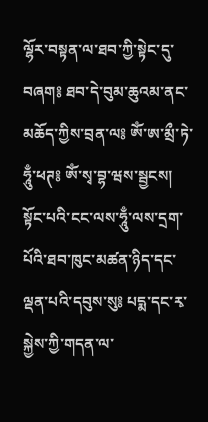ལྷོར་བསྟན་ལ་ཐབ་ཀྱི་སྟེང་དུ་བཞག༔ ཐབ་དེ་བུམ་ཆུའམ་ནང་མཆོད་ཀྱིས་བྲན་ལ༔ ཨོཾ་ཨ་མྲྀ་ཏེ་ཧཱུྃ་ཕཊ༔ ཨོཾ་སྭ་བྷ་ཝས་སྦྱངས། སྟོང་པའི་ངང་ལས་ཧཱུྃ་ལས་དྲག་པོའི་ཐབ་ཁུང་མཚན་ཉིད་དང་ལྡན་པའི་དབུས་སུ༔ པདྨ་དང་རྭ་སྐྱེས་ཀྱི་གདན་ལ་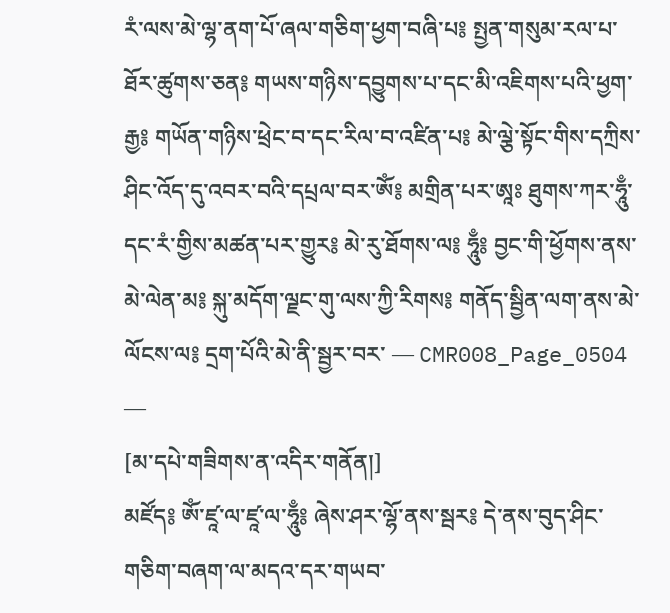རཾ་ལས་མེ་ལྷ་ནག་པོ་ཞལ་གཅིག་ཕྱག་བཞི་པ༔ སྤྱན་གསུམ་རལ་པ་ཐོར་ཚུགས་ཅན༔ གཡས་གཉིས་དབྱུགས་པ་དང་མི་འཇིགས་པའི་ཕྱག་རྒྱ༔ གཡོན་གཉིས་ཕྲེང་བ་དང་རིལ་བ་འཛིན་པ༔ མེ་ལྕེ་སྟོང་གིས་དཀྲིས་ཤིང་འོད་དུ་འབར་བའི་དཔྲལ་བར་ཨོཾ༔ མགྲིན་པར་ཨཱཿ ཐུགས་ཀར་ཧཱུྃ་དང་རཾ་གྱིས་མཚན་པར་གྱུར༔ མེ་རུ་ཐོགས་ལ༔ ཧཱུྃ༔ བྱང་གི་ཕྱོགས་ནས་མེ་ལེན་མ༔ སྐུ་མདོག་ལྗང་གུ་ལས་ཀྱི་རིགས༔ གནོད་སྦྱིན་ལག་ནས་མེ་ལོངས་ལ༔ དྲག་པོའི་མེ་ནི་སྦྱར་བར་ ― CMR008_Page_0504 ―
[མ་དཔེ་གཟིགས་ན་འདིར་གནོན།]
མཛོད༔ ཨོཾ་ཛཱ་ལ་ཛཱ་ལ་ཧཱུྃ༔ ཞེས་ཤར་ལྷོ་ནས་སྦར༔ དེ་ནས་བུད་ཤིང་གཅིག་བཞག་ལ་མདའ་དར་གཡབ་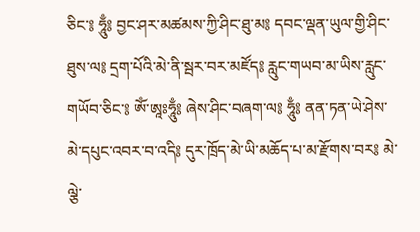ཅིང་༔ ཧཱུྃ༔ བྱང་ཤར་མཚམས་ཀྱི་ཤིང་ཐུ་མ༔ དབང་ལྡན་ཡུལ་གྱི་ཤིང་ཐུས་ལ༔ དྲག་པོའི་མེ་ནི་སྦར་བར་མཛོད༔ རླུང་གཡབ་མ་ཡིས་རླུང་གཡོབ་ཅིང་༔ ཨོཾ་ཨཱཿཧཱུྃ༔ ཞེས་ཤིང་བཞག་ལ༔ ཧཱུྃ༔ ནན་ཏན་ཡེ་ཤེས་མེ་དཔུང་འབར་བ་འདི༔ དུར་ཁྲོད་མེ་ཡི་མཆོད་པ་མ་རྫོགས་བར༔ མེ་ལྕེ་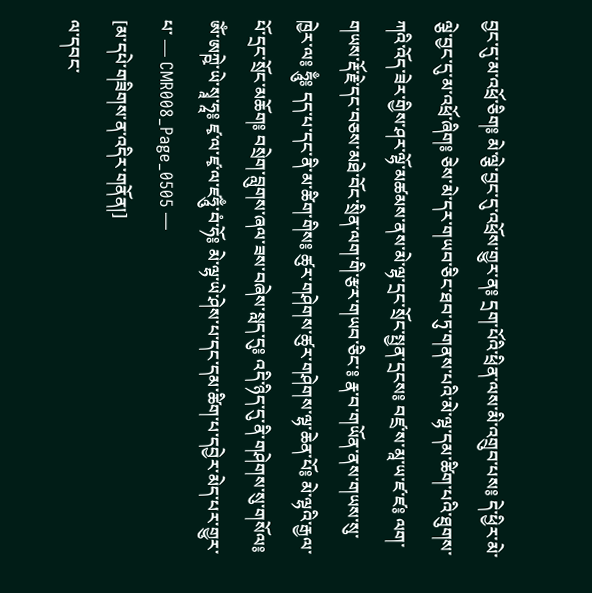བྱང་དུ་མ་འཕྲོ་ཅིག༔ མེ་ལྕེ་བྱང་དུ་འཕྲོས་གྱུར་ན༔ དྲག་པོའི་ཕྲིན་ལས་མི་འགྲུབ་པས༔ དེ་ཕྱིར་མེ་ལྕེ་བྱང་དུ་མ་འཕྲོ་ཞིག༔ ཅེས་མེ་དར་གཡབ་ཅིང་ཐབ་ཏུ་གནས་པའི་མེ་ལྷ་དམ་ཚིག་པའི་ཐུགས་ཀའི་འོད་ཟེར་གྱིས་ཤར་ལྷོ་མཚམས་ནས་མེ་ལྷ་དྲང་སྲོང་སྤྱན་དྲངས༔ བཛྲ་ས་མཱ་ཡ་ཛ་ཛ༔ ལག་གཡས་རྡོ་རྗེ་དང་བཅས་མཐེ་བོང་སྲིན་ལག་གི་རྩར་གཡབ་ཅིང་༔ རྣ་བ་གཡོན་ནས་གཡས་སུ་ཁྱེར་ལ༔ ཧཱུྃ༔ དད་པ་དང་ནི་མ་ཚིག་གིས༔ ཚུར་གཤེགས་ཚུར་གཤེགས་ལྷ་ཆེན་པོ༔ མེ་ལྷའི་རྒྱལ་པོ་དྲང་སྲོང་མཆོག༔ བསྲེག་བླུགས་ཞལ་ཟས་བཞེས་སླད་དུ༔ འདི་ཉིད་དུ་ནི་གཤེགས་སུ་གསོལ༔ ཨོཾ་ཨཀྵེ་ཡེ་སྭཱ་ཧཱ༔ ཛྭ་ལ་ཛྭ་ལ་ཛཧཱུྃ་བཾ་ཧོ༔ མེ་ལྷ་ཡེ་ཤེས་པ་དང་དམ་ཚིག་པ་དབྱེར་མེད་པར་གྱུར་པ་ ― CMR008_Page_0505 ―
[མ་དཔེ་གཟིགས་ན་འདིར་གནོན།]
ལ་དབང་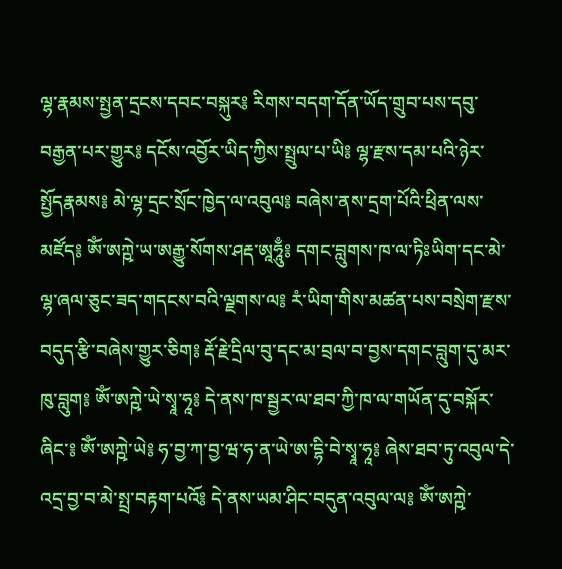ལྷ་རྣམས་སྤྱན་དྲངས་དབང་བསྐུར༔ རིགས་བདག་དོན་ཡོད་གྲུབ་པས་དབུ་བརྒྱན་པར་གྱུར༔ དངོས་འབྱོར་ཡིད་ཀྱིས་སྤྲུལ་པ་ཡི༔ ལྷ་རྫས་དམ་པའི་ཉེར་སྤྱོདརྣམས༔ མེ་ལྷ་དྲང་སྲོང་ཁྱེད་ལ་འབུལ༔ བཞེས་ནས་དྲག་པོའི་ཕྲིན་ལས་མཛོད༔ ཨོཾ་ཨཀྵེ་ཡ་ཨརྒྱུ་སོགས་ཤརྡ་ཨཱཧཱུྃ༔ དགང་བླུགས་ཁ་ལ་ཏིཿཡིག་དང་མེ་ལྷ་ཞལ་ཅུང་ཟད་གདངས་བའི་ལྗགས་ལ༔ རཾ་ཡིག་གིས་མཚན་པས་བསྲེག་རྫས་བདུད་རྩི་བཞེས་གྱུར་ཅིག༔ རྡོ་རྗེ་དྲིལ་བུ་དང་མ་བྲལ་བ་བྱས་དགང་བླུག་དུ་མར་ཁུ་བླུག༔ ཨོཾ་ཨཀྵེ་ཡེ་སྭཱ་ཧཱ༔ དེ་ནས་ཁ་སྦྱར་ལ་ཐབ་ཀྱི་ཁ་ལ་གཡོན་དུ་བསྐོར་ཞིང་༔ ཨོཾ་ཨཀྵེ་ཡེ༔ ཧ་བྱ་ཀ་བྱ་ཝ་ཧ་ན་ཡེ་ཨ་དྷི་བེ་སྭཱ་ཧཱ༔ ཞེས་ཐབ་ཏུ་འབུལ་དེ་འདྲ་བྱ་བ་མེ་སྤྲ་བརྟག་པའོ༔ དེ་ནས་ཡམ་ཤིང་བདུན་འབུལ་ལ༔ ཨོཾ་ཨཀྵེ་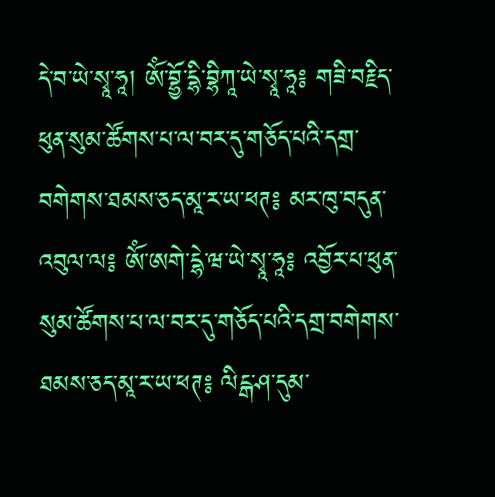དེ་བ་ཡེ་སྭཱ་ཧཱ། ཨོཾ་བྷྱོ་དྷི་བྷིཀཱ་ཡེ་སྭཱ་ཧཱ༔ གཟི་བརྗིད་ཕུན་སུམ་ཚོགས་པ་ལ་བར་དུ་གཅོད་པའི་དགྲ་བགེགས་ཐམས་ཅད་མཱ་ར་ཡ་ཕཊ༔ མར་ཁུ་བདུན་འབུལ་ལ༔ ཨོཾ་ཨགེ་དྷེ་ཝ་ཡེ་སྭཱ་ཧཱ༔ འབྱོར་པ་ཕུན་སུམ་ཚོགས་པ་ལ་བར་དུ་གཅོད་པའི་དགྲ་བགེགས་ཐམས་ཅད་མཱ་ར་ཡ་ཕཊ༔ ལིངྒ་ཤ་དུམ་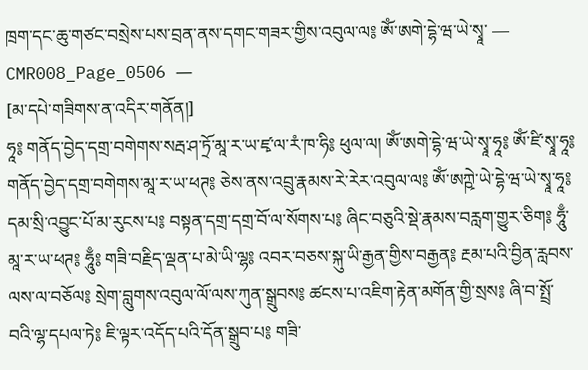ཁྲག་དང་ཆུ་གཙང་བསྲེས་པས་བྲན་ནས་དགང་གཟར་གྱིས་འབུལ་ལ༔ ཨོཾ་ཨགེ་དྷེ་ཝ་ཡེ་སྭཱ་ ― CMR008_Page_0506 ―
[མ་དཔེ་གཟིགས་ན་འདིར་གནོན།]
ཧཱ༔ གནོད་བྱེད་དགྲ་བགེགས་སརྦ་ཤ་ཏྲོ་མཱ་ར་ཡ་ཛྭ་ལ་རཾ་ཁ་ཧི༔ ཕུལ་ལ། ཨོཾ་ཨགེ་དྷེ་ཝ་ཡེ་སྭཱ་ཧཱ༔ ཨོཾ་ཛི་སྭཱ་ཧཱ༔ གནོད་བྱེད་དགྲ་བགེགས་མཱ་ར་ཡ་ཕཊ༔ ཅེས་ནས་འབྲུ་རྣམས་རེ་རེར་འབུལ་ལ༔ ཨོཾ་ཨཀྵེ་ཡེ་དྷེ་ཝ་ཡེ་སྭཱ་ཧཱ༔ དམ་སྲི་འབྱུང་པོ་མ་རུངས་པ༔ བསྟན་དགྲ་དགྲ་བོ་ལ་སོགས་པ༔ ཞིང་བཅུའི་སྡེ་རྣམས་བརླག་གྱུར་ཅིག༔ ཧཱུྃ་མཱ་ར་ཡ་ཕཊ༔ ཧཱུྃ༔ གཟི་བརྗིད་ལྡན་པ་མེ་ཡི་ལྷ༔ འབར་བཅས་སྐུ་ཡི་རྒྱན་གྱིས་བརྒྱན༔ རྔམ་པའི་བྱིན་རླབས་ལས་ལ་བཅོལ༔ སྲེག་བླུགས་འབུལ་ལོ་ལས་ཀུན་སྒྲུབས༔ ཚངས་པ་འཇིག་རྟེན་མགོན་གྱི་སྲས༔ ཞི་བ་སྤྲོ་བའི་ལྷ་དཔལ་ཏེ༔ ཇི་ལྟར་འདོད་པའི་དོན་སྒྲུབ་པ༔ གཟི་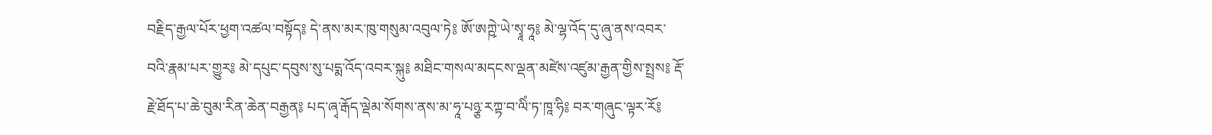བརྗིད་རྒྱལ་པོར་ཕྱག་འཚལ་བསྟོད༔ དེ་ནས་མར་ཁུ་གསུམ་འབུལ་ཏེ༔ ཨོ་ཨཀྵེ་ཡེ་སྭཱ་ཧཱ༔ མེ་ལྷ་འོད་དུ་ཞུ་ནས་འབར་བའི་རྣམ་པར་གྱུར༔ མེ་དཔུང་དབུས་སུ་པདྨ་འོད་འབར་སྐུ༔ མཐིང་གསལ་མདངས་ལྡན་མཛེས་འཛུམ་རྒྱན་གྱིས་སྤྲས༔ རྡོ་རྗེ་ཐོད་པ་ཆེ་བུམ་རིན་ཆེན་བརྒྱན༔ པད་ཞྭ་རྒོད་ལྡེམ་སོགས་ནས་མ་ཧཱ་པཉྩ་རཀྟ་བ་ལིཾ་ཏ་ཁཱ་ཧི༔ བར་གཞུང་ལྟར་རོ༔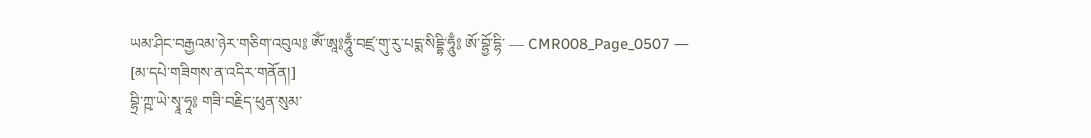ཡམ་ཤིང་བརྒྱའམ་ཉེར་གཅིག་འབུལ༔ ཨོཾ་ཨཱ༔ཧཱུྃ་བཛྲ་གུ་རུ་པདྨ་སིདྡྷི་ཧཱུྃ༔ ཨོ་བྷྱོ་དྷི་ ― CMR008_Page_0507 ―
[མ་དཔེ་གཟིགས་ན་འདིར་གནོན།]
བྷྲི་ཀྵ་ཡེ་སྭཱ་ཧཱ༔ གཟི་བརྗིད་ཕུན་སུམ་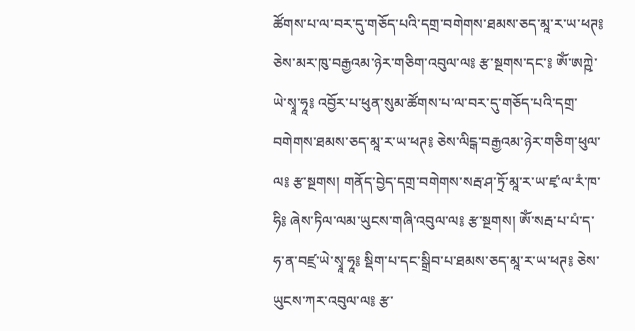ཚོགས་པ་ལ་བར་དུ་གཅོད་པའི་དགྲ་བགེགས་ཐམས་ཅད་མཱ་ར་ཡ་ཕཊ༔ ཅེས་མར་ཁུ་བརྒྱའམ་ཉེར་གཅིག་འབུལ་ལ༔ རྩ་སྔགས་དང་༔ ཨོཾ་ཨཀྵེ་ཡེ་སྭཱ་ཧཱ༔ འབྱོར་པ་ཕུན་སུམ་ཚོགས་པ་ལ་བར་དུ་གཅོད་པའི་དགྲ་བགེགས་ཐམས་ཅད་མཱ་ར་ཡ་ཕཊ༔ ཅེས་ལིངྒ་བརྒྱའམ་ཉེར་གཅིག་ཕུལ་ལ༔ རྩ་སྔགས། གནོད་བྱེད་དགྲ་བགེགས་སརྦ་ཤ་ཏྲོ་མཱ་ར་ཡ་ཛྭ་ལ་རཾ་ཁ་ཧི༔ ཞེས་ཏིལ་ལམ་ཡུངས་གཞི་འབུལ་ལ༔ རྩ་སྔགས། ཨོཾ་སརྦ་པ་པཾ་ད་ཧ་ན་བཛྲ་ཡེ་སྭཱ་ཧཱ༔ སྡིག་པ་དང་སྒྲིབ་པ་ཐམས་ཅད་མཱ་ར་ཡ་ཕཊ༔ ཅེས་ཡུངས་ཀར་འབུལ་ལ༔ རྩ་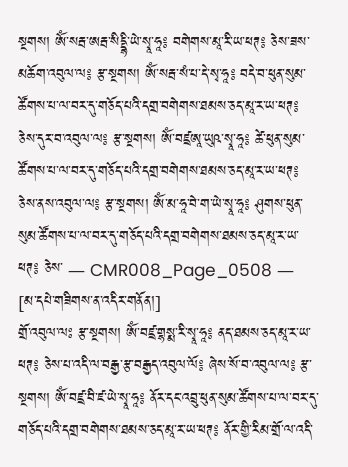སྔགས། ཨོཾ་སརྦ་ཨརྦ་སིདྡྷི་ཡེ་སྭཱ་ཧཱ༔ བགེགས་མཱ་རི་ཡ་ཕཊ༔ ཅེས་ཟས་མཆོག་འབུལ་ལ༔ རྩ་སྔགས། ཨོཾ་སརྦ་སཾ་པ་དེ་སྭ་ཧཱ༔ བདེ་བ་ཕུན་སུམ་ཚོགས་པ་ལ་བར་དུ་གཅོད་པའི་དགྲ་བགེགས་ཐམས་ཅད་མཱ་ར་ཡ་ཕཊ༔ ཅེས་དུར་བ་འབུལ་ལ༔ རྩ་སྔགས། ཨོཾ་བཛྲཨཱ་ཡུཥ་སྭཱ་ཧཱ༔ ཚེ་ཕུན་སུམ་ཚོགས་པ་ལ་བར་དུ་གཅོད་པའི་དགྲ་བགེགས་ཐམས་ཅད་མཱ་ར་ཡ་ཕཊ༔ ཅེས་ནས་འབུལ་ལ༔ རྩ་སྔགས། ཨོཾ་མ་ཧཱ་བེ་ག་ཡེ་སྭཱ་ཧཱ༔ ཤུགས་ཕུན་སུམ་ཚོགས་པ་ལ་བར་དུ་གཅོད་པའི་དགྲ་བགེགས་ཐམས་ཅད་མཱ་ར་ཡ་ཕཊ༔ ཅེས་ ― CMR008_Page_0508 ―
[མ་དཔེ་གཟིགས་ན་འདིར་གནོན།]
གྲོ་འབུལ་ལཿ རྩ་སྔགས། ཨོཾ་བཛྲ་གྷསྨ་རི་སྭཱ་ཧཱ༔ ནད་ཐམས་ཅད་མཱ་ར་ཡ་ཕཊ༔ ཅེས་པ་འདི་ལ་བརྒྱ་རྩ་བརྒྱད་འབུལ་ལོ༔ ཞེས་སོ་བ་འབུལ་ལ༔ རྩ་སྔགས། ཨོཾ་བཛྲ་བི་ཛ་ཡེ་སྭཱ་ཧཱ༔ ནོར་དང་འབྲུ་ཕུན་སུམ་ཚོགས་པ་ལ་བར་དུ་གཅོད་པའི་དགྲ་བགེགས་ཐམས་ཅད་མཱ་ར་ཡ་ཕཊ༔ ནོར་གྱི་རིམ་གྲོ་ལ་འདི་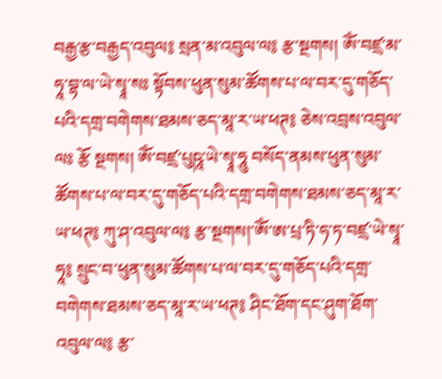བརྒྱ་རྩ་བརྒྱད་འབུལ༔ སྲན་མ་འབུལ་ལ༔ རྩ་སྔགས། ཨོཾ་བཛྲ་མ་ཧཱ་བྷ་ལ་ཡེ་སྭཱ་སཿ སྟོབས་ཕུན་སུམ་ཚོགས་པ་ལ་བར་དུ་གཅོད་པའི་དགྲ་བགེགས་ཐམས་ཅད་མཱ་ར་ཡ་ཕཊ༔ ཅེས་འབྲས་འབུལ་ལཿ རྩོ སྔགས། ཨོཾ་བཛྲ་པུཥཱ་ཡེ་སྭཱ་ཧཱུ བསོད་ནམས་ཕུན་སུམ་ཚོགས་པ་ལ་བར་དུ་གཅོད་པའི་དགྲ་བགེགས་ཐམས་ཅད་མཱ་ར་ཡ་ཕཊ༔ ཀུ་ཤ་འབུལ་ལ༔ རྩ་སྔགས།་ཨོཾ་ཨ་པྲ་ཏི་ཧ་ཏ་བཛྲ་ཡེ་སྭཱ་ཧཱ༔ སྲུང་བ་ཕུན་སུམ་ཚོགས་པ་ལ་བར་དུ་གཅོད་པའི་དགྲ་བགེགས་ཐམས་ཅད་མཱ་ར་ཡ་ཕཊ༔ ཤིང་ཐོག་དང་ཤུག་ཐོག་འབུལ་ལ༔ རྩ་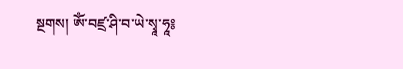སྔགས། ཨོཾ་བཛྲ་ཤི་བ་ཡེ་སྭཱ་ཧཱ༔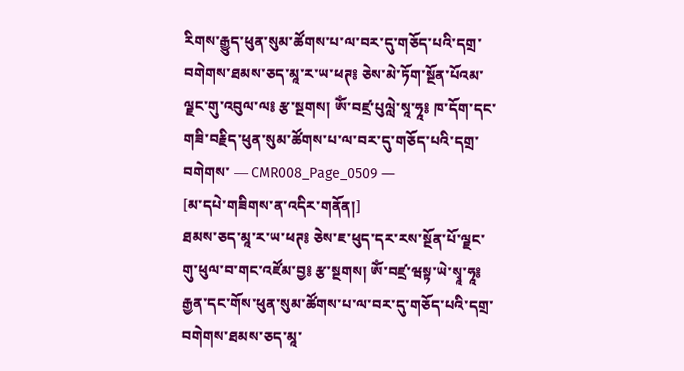རིགས་རྒྱུད་ཕུན་སུམ་ཚོགས་པ་ལ་བར་དུ་གཅོད་པའི་དགྲ་བགེགས་ཐམས་ཅད་མཱ་ར་ཡ་ཕཊ༔ ཅེས་མེ་ཏོག་སྔོན་པོའམ་ལྗང་གུ་འབུལ་ལ༔ རྩ་སྔགས། ཨོཾ་བཛྲ་པུལླེ་སཱ་ཧཱ༔ ཁ་དོག་དང་གཟི་བརྗིད་ཕུན་སུམ་ཚོགས་པ་ལ་བར་དུ་གཅོད་པའི་དགྲ་བགེགས་ ― CMR008_Page_0509 ―
[མ་དཔེ་གཟིགས་ན་འདིར་གནོན།]
ཐམས་ཅད་མཱ་ར་ཡ་ཕཊ༔ ཅེས་ཇ་ཕུད་དར་རས་སྔོན་པོ་ལྗང་གུ་ཕུལ་བ་གང་འཛོམ་བྱ༔ རྩ་སྔགས། ཨོཾ་བཛྲ་ཝསྟ་ཡེ་སྭཱ་ཧཱ༔ རྒྱན་དང་གོས་ཕུན་སུམ་ཚོགས་པ་ལ་བར་དུ་གཅོད་པའི་དགྲ་བགེགས་ཐམས་ཅད་མཱ་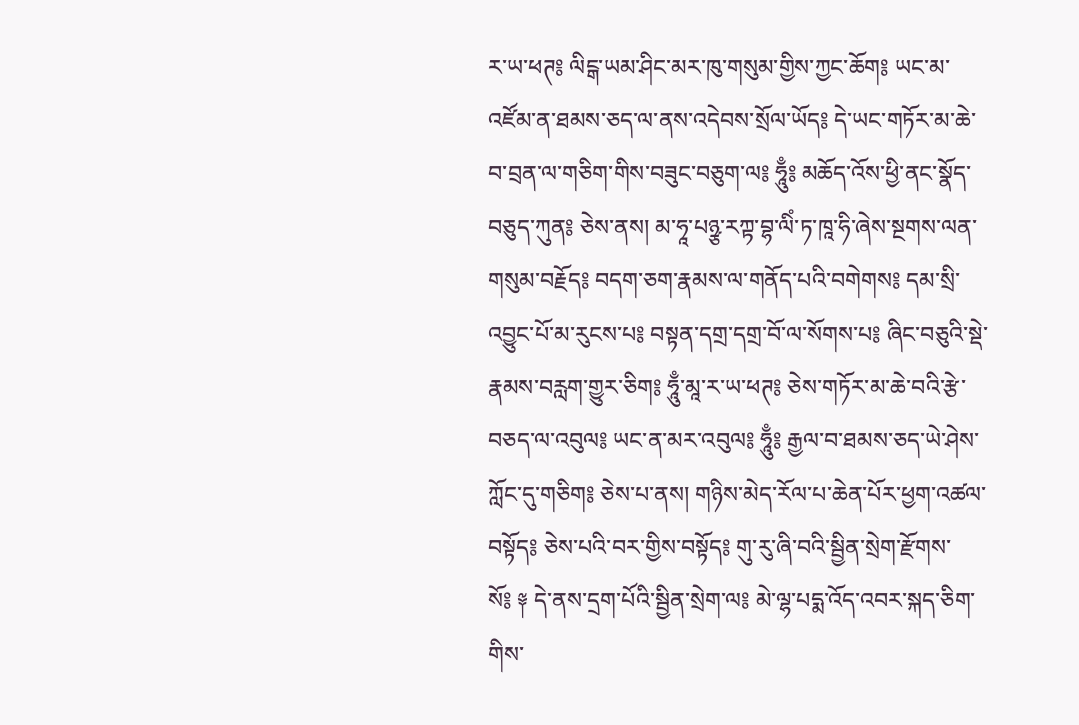ར་ཡ་ཕཊ༔ ལིངྒ་ཡམ་ཤིང་མར་ཁུ་གསུམ་གྱིས་ཀྱང་ཆོག༔ ཡང་མ་འཛོམ་ན་ཐམས་ཅད་ལ་ནས་འདེབས་སྲོལ་ཡོད༔ དེ་ཡང་གཏོར་མ་ཆེ་བ་བྲན་ལ་གཅིག་གིས་བཟུང་བཅུག་ལ༔ ཧཱུྃ༔ མཆོད་འོས་ཕྱི་ནང་སྣོད་བཅུད་ཀུན༔ ཅེས་ནས། མ་ཧཱ་པཉྩ་རཀྟ་བྷ་ལིཾ་ཏ་ཁཱ་ཧི་ཞེས་སྔགས་ལན་གསུམ་བརྗོད༔ བདག་ཅག་རྣམས་ལ་གནོད་པའི་བགེགས༔ དམ་སྲི་འབྱུང་པོ་མ་རུངས་པ༔ བསྟན་དགྲ་དགྲ་བོ་ལ་སོགས་པ༔ ཞིང་བཅུའི་སྡེ་རྣམས་བརླག་གྱུར་ཅིག༔ ཧཱུྃ་མཱ་ར་ཡ་ཕཊ༔ ཅེས་གཏོར་མ་ཆེ་བའི་རྩེ་བཅད་ལ་འབུལ༔ ཡང་ན་མར་འབུལ༔ ཧཱུྃ༔ རྒྱལ་བ་ཐམས་ཅད་ཡེ་ཤེས་ཀློང་དུ་གཅིག༔ ཅེས་པ་ནས། གཉིས་མེད་རོལ་པ་ཆེན་པོར་ཕྱག་འཚལ་བསྟོད༔ ཅེས་པའི་བར་གྱིས་བསྟོད༔ གུ་རུ་ཞི་བའི་སྦྱིན་སྲེག་རྫོགས་སོ༔ ༈ དེ་ནས་དྲག་པོའི་སྦྱིན་སྲེག་ལ༔ མེ་ལྷ་པདྨ་འོད་འབར་སྐད་ཅིག་གིས་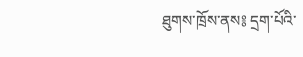ཐུགས་ཁྲོས་ནས༔ དྲག་པོའི་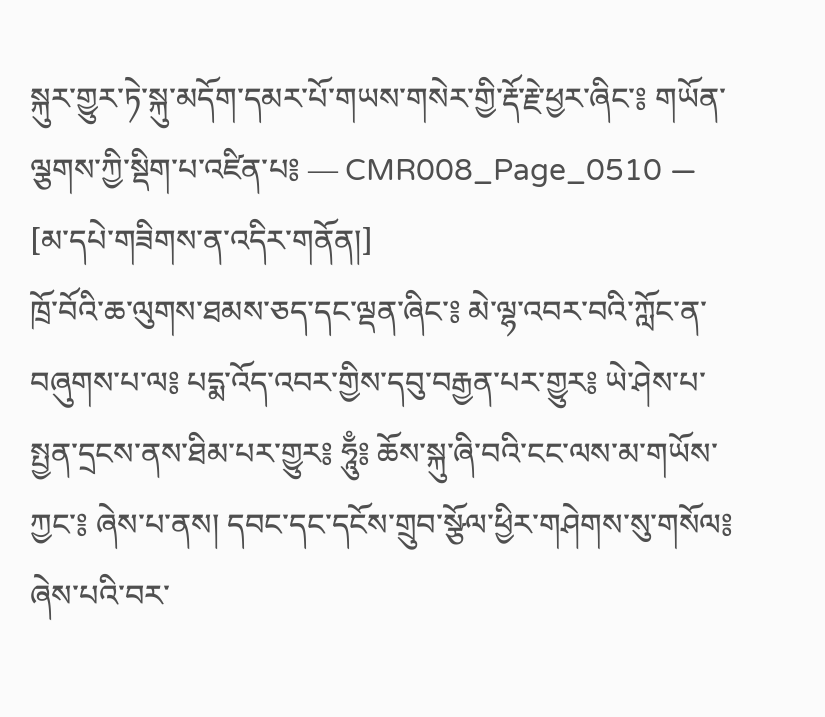སྐུར་གྱུར་ཏེ་སྐུ་མདོག་དམར་པོ་གཡས་གསེར་གྱི་རྡོ་རྗེ་ཕྱར་ཞིང་༔ གཡོན་ལྕགས་ཀྱི་སྡིག་པ་འཛིན་པ༔ ― CMR008_Page_0510 ―
[མ་དཔེ་གཟིགས་ན་འདིར་གནོན།]
ཁྲོ་བོའི་ཆ་ལུགས་ཐམས་ཅད་དང་ལྡན་ཞིང་༔ མེ་ལྷ་འབར་བའི་ཀློང་ན་བཞུགས་པ་ལ༔ པདྨ་འོད་འབར་གྱིས་དབུ་བརྒྱན་པར་གྱུར༔ ཡེ་ཤེས་པ་སྤྱན་དྲངས་ནས་ཐིམ་པར་གྱུར༔ ཧཱུྃ༔ ཆོས་སྐུ་ཞི་བའི་ངང་ལས་མ་གཡོས་ཀྱང་༔ ཞེས་པ་ནས། དབང་དང་དངོས་གྲུབ་སྩོལ་ཕྱིར་གཤེགས་སུ་གསོལ༔ ཞེས་པའི་བར་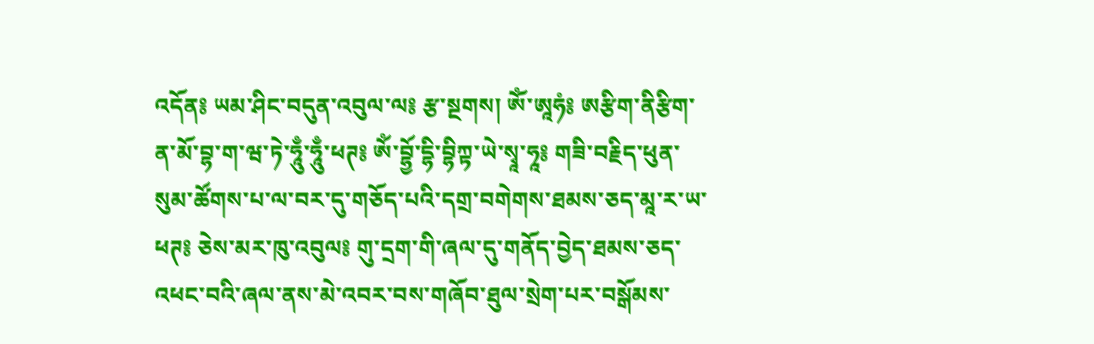འདོན༔ ཡམ་ཤིང་བདུན་འབུལ་ལ༔ རྩ་སྔགས། ཨོཾ་ཨཱཧཾ༔ ཨརྩིག་ནིརྩིག་ན་མོ་བྷ་ག་ཝ་ཏེ་ཧཱུྃ་ཧཱུྃ་ཕཊ༔ ཨོཾ་བྷྱོ་དྷི་བྷིཀྟ་ཡེ་སྭཱ་ཧཱ༔ གཟི་བརྗིད་ཕུན་སུམ་ཚོགས་པ་ལ་བར་དུ་གཅོད་པའི་དགྲ་བགེགས་ཐམས་ཅད་མཱ་ར་ཡ་ཕཊ༔ ཅེས་མར་ཁུ་འབུལ༔ གུ་དྲག་གི་ཞལ་དུ་གནོད་བྱེད་ཐམས་ཅད་འཕང་བའི་ཞལ་ནས་མེ་འབར་བས་གཞོབ་ཐུལ་སྲེག་པར་བསྒོམས་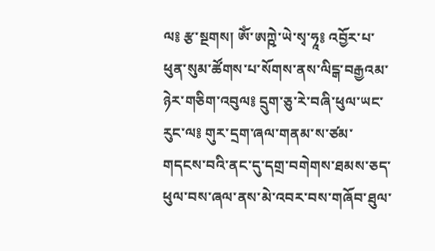ལ༔ རྩ་སྔགས། ཨོཾ་ཨཀྵེ་ཡེ་སྭ་ཧཱ༔ འབྱོར་པ་ཕུན་སུམ་ཚོགས་པ་སོགས་ནས་ལིངྒ་བརྒྱའམ་ཉེར་གཅིག་འབུལ༔ དྲུག་ཅུ་རེ་བཞི་ཕུལ་ཡང་རུང་ལ༔ གུར་དྲག་ཞལ་གནམ་ས་ཙམ་གདངས་བའི་ནང་དུ་དགྲ་བགེགས་ཐམས་ཅད་ཕུལ་བས་ཞལ་ནས་མེ་འབར་བས་གཞོབ་ཐུལ་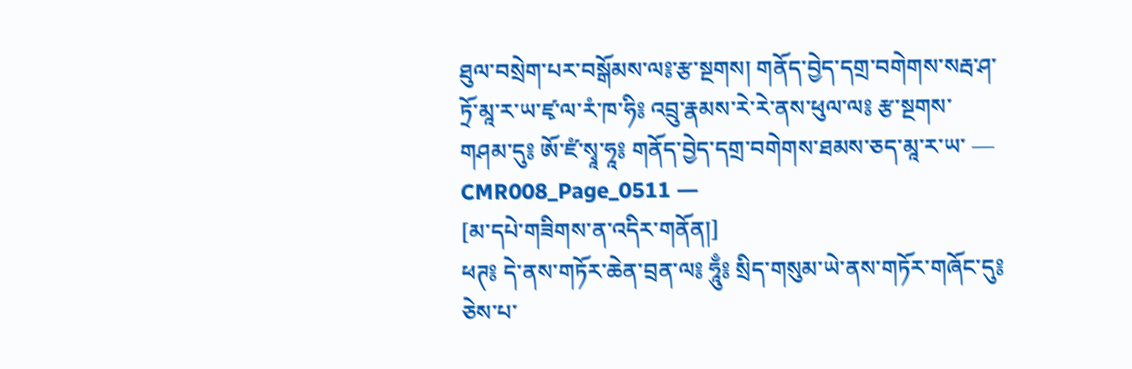ཐུལ་བསྲེག་པར་བསྒོམས་ལ༔་རྩ་སྔགས། གནོད་བྱེད་དགྲ་བགེགས་སརྦ་ཤ་ཏྲོ་མཱ་ར་ཡ་ཛྭ་ལ་རཾ་ཁ་ཧི༔ འབྲུ་རྣམས་རེ་རེ་ནས་ཕུལ་ལ༔ རྩ་སྔགས་གཤམ་དུ༔ ཨོ་ཛཾ་སྭཱ་ཧཱ༔ གནོད་བྱེད་དགྲ་བགེགས་ཐམས་ཅད་མཱ་ར་ཡ་ ― CMR008_Page_0511 ―
[མ་དཔེ་གཟིགས་ན་འདིར་གནོན།]
ཕཊ༔ དེ་ནས་གཏོར་ཆེན་བྲན་ལ༔ ཧཱུྃ༔ སྲིད་གསུམ་ཡེ་ནས་གཏོར་གཞོང་དུ༔ ཅེས་པ་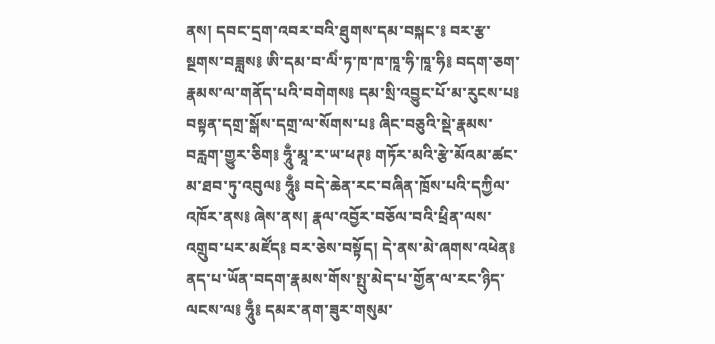ནས། དབང་དྲག་འབར་བའི་ཐུགས་དམ་བསྐང་༔ བར་རྩ་སྔགས་བཟླས༔ ཨི་དམ་བ་ལིཾ་ཏ་ཁ་ཁ་ཁཱ་ཧི་ཁཱ་ཧི༔ བདག་ཅག་རྣམས་ལ་གནོད་པའི་བགེགས༔ དམ་སྲི་འབྱུང་པོ་མ་རུངས་པ༔ བསྟན་དགྲ་སྒོས་དགྲ་ལ་སོགས་པ༔ ཞིང་བཅུའི་སྡེ་རྣམས་བརླག་གྱུར་ཅིག༔ ཧཱུྃ་མཱ་ར་ཡ་ཕཊ༔ གཏོར་མའི་རྩེ་མོའམ་ཚང་མ་ཐབ་ཏུ་འབུལ༔ ཧཱུྃ༔ བདེ་ཆེན་རང་བཞིན་ཁྲོས་པའི་དཀྱིལ་འཁོར་ནས༔ ཞེས་ནས། རྣལ་འབྱོར་བཅོལ་བའི་ཕྲིན་ལས་འགྲུབ་པར་མཛོད༔ བར་ཅེས་བསྟོད། དེ་ནས་མེ་ཞགས་འཕེན༔ ནད་པ་ཡོན་བདག་རྣམས་གོས་སྤུ་མེད་པ་གྱོན་ལ་རང་ཉིད་ལངས་ལ༔ ཧཱུྃ༔ དམར་ནག་ཟུར་གསུམ་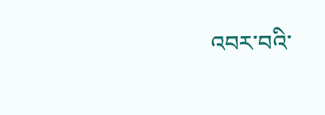འབར་བའི་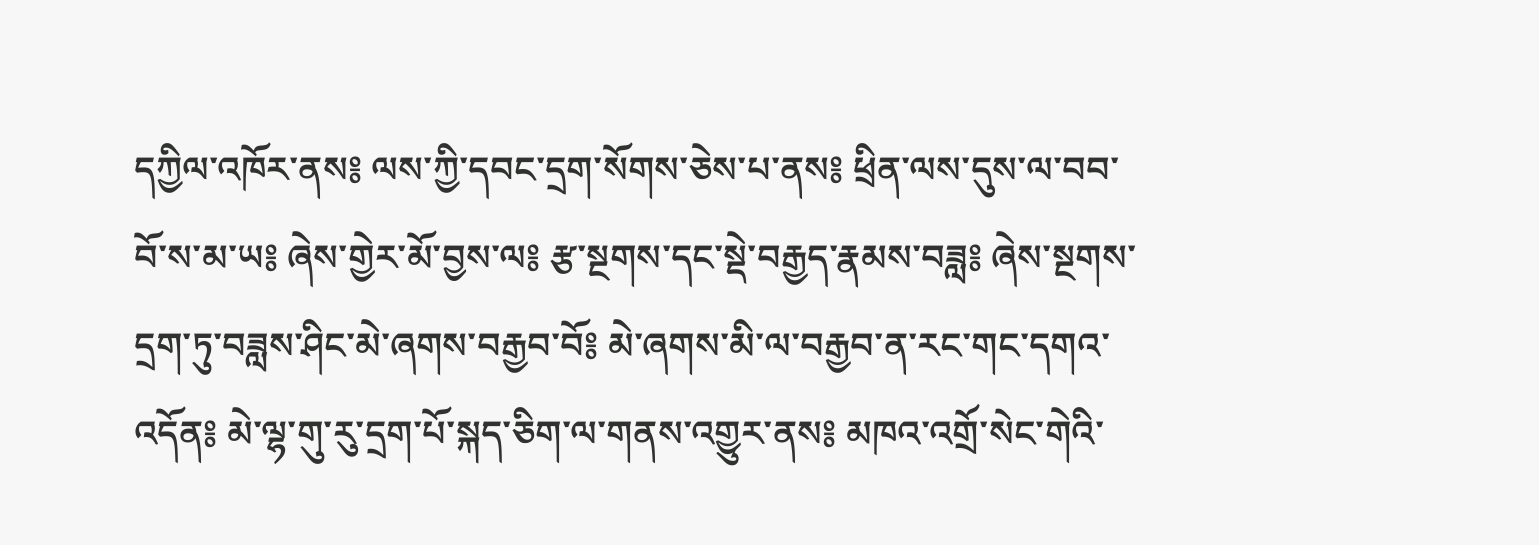དཀྱིལ་འཁོར་ནས༔ ལས་ཀྱི་དབང་དྲག་སོགས་ཅེས་པ་ནས༔ ཕྲིན་ལས་དུས་ལ་བབ་བོ་ས་མ་ཡ༔ ཞེས་གྱེར་མོ་བྱས་ལ༔ རྩ་སྔགས་དང་སྡེ་བརྒྱད་རྣམས་བཟླ༔ ཞེས་སྔགས་དྲག་ཏུ་བཟླས་ཤིང་མེ་ཞགས་བརྒྱབ་བོ༔ མེ་ཞགས་མི་ལ་བརྒྱབ་ན་རང་གང་དགའ་འདོན༔ མེ་ལྷ་གུ་རུ་དྲག་པོ་སྐད་ཅིག་ལ་གནས་འགྱུར་ནས༔ མཁའ་འགྲོ་སེང་གེའི་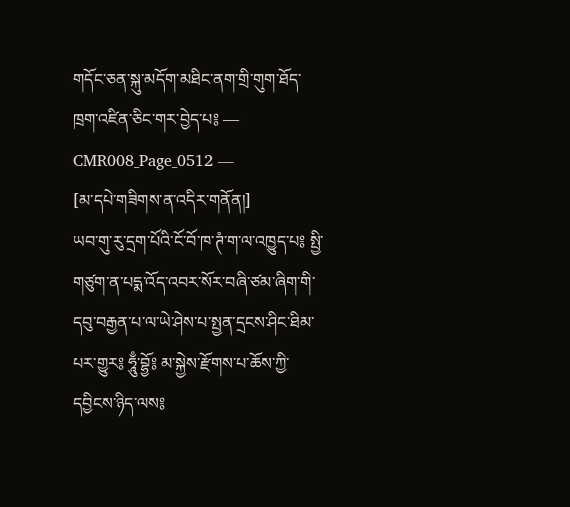གདོང་ཅན་སྐུ་མདོག་མཐིང་ནག་གྲི་གུག་ཐོད་ཁྲག་འཛིན་ཅིང་གར་བྱེད་པ༔ ― CMR008_Page_0512 ―
[མ་དཔེ་གཟིགས་ན་འདིར་གནོན།]
ཡབ་གུ་རུ་དྲག་པོའི་ངོ་བོ་ཁ་ཊཾ་ག་ལ་འཁྱུད་པ༔ སྤྱི་གཙུག་ན་པདྨ་འོད་འབར་སོར་བཞི་ཙམ་ཞིག་གི་དབུ་བརྒྱན་པ་ལ་ཡེ་ཤེས་པ་སྤྱན་དྲངས་ཤིང་ཐིམ་པར་གྱུར༔ ཧཱུྃ་བྷྱོ༔ མ་སྐྱེས་རྫོགས་པ་ཆོས་ཀྱི་དབྱིངས་ཉིད་ལས༔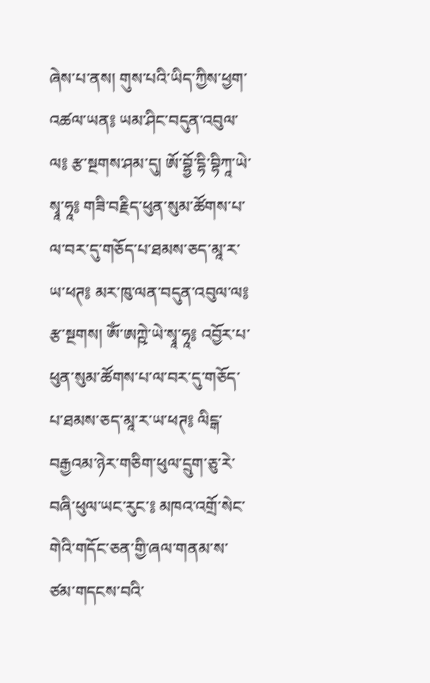ཞེས་པ་ནས། གུས་པའི་ཡིད་ཀྱིས་ཕྱག་འཚལ་ཡན༔ ཡམ་ཤིང་བདུན་འབུལ་ལ༔ རྩ་སྔགས་ཤམ་དུ། ཨོ་བྷྱོ་དྷི་བྷིཀཱ་ཡེ་སྭཱ་ཧཱ༔ གཟི་བརྗིད་ཕུན་སུམ་ཚོགས་པ་ལ་བར་དུ་གཅོད་པ་ཐམས་ཅད་མཱ་ར་ཡ་ཕཊ༔ མར་ཁུ་ལན་བདུན་འབུལ་ལ༔ རྩ་སྔགས། ཨོཾ་ཨཀྵེ་ཡེ་སྭཱ་ཧཱ༔ འབྱོར་པ་ཕུན་སུམ་ཚོགས་པ་ལ་བར་དུ་གཅོད་པ་ཐམས་ཅད་མཱ་ར་ཡ་ཕཊ༔ ལིངྒ་བརྒྱའམ་ཉེར་གཅིག་ཕུལ་དྲུག་ཅུ་རེ་བཞི་ཕུལ་ཡང་རུང་༔ མཁའ་འགྲོ་སེང་གེའི་གདོང་ཅན་གྱི་ཞལ་གནམ་ས་ཙམ་གདངས་བའི་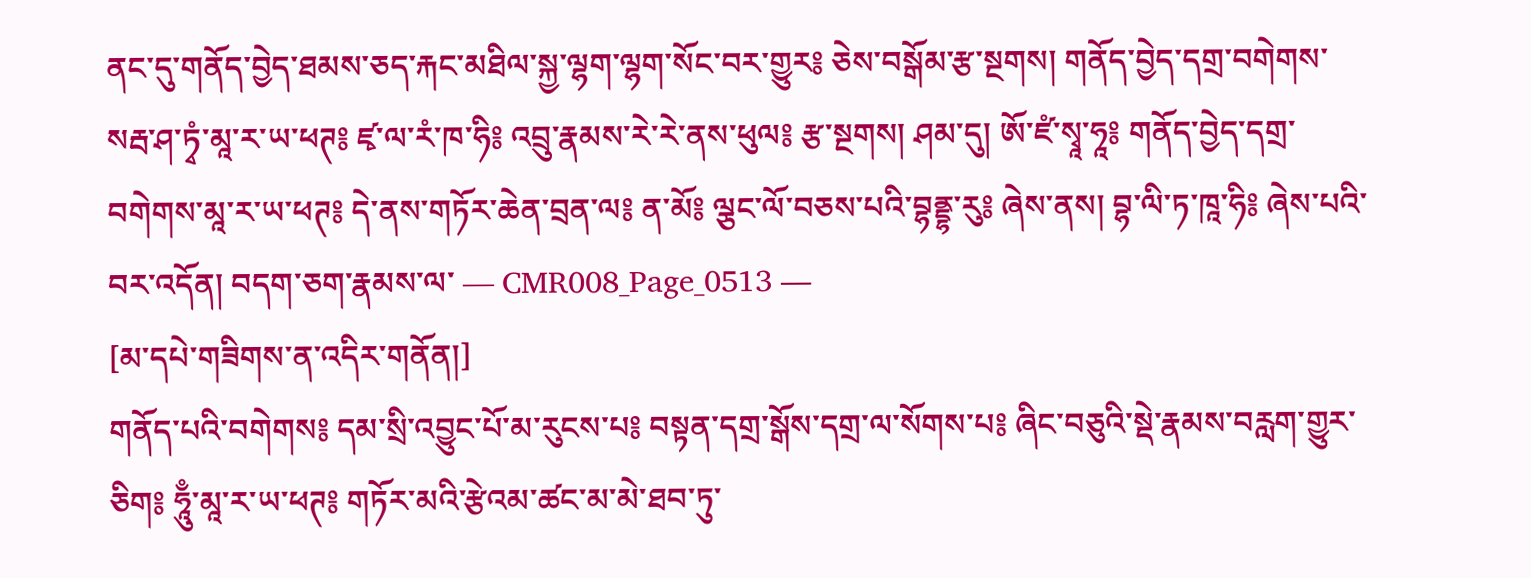ནང་དུ་གནོད་བྱེད་ཐམས་ཅད་རྐང་མཐིལ་སྐྱ་ལྷག་ལྷག་སོང་བར་གྱུར༔ ཅེས་བསྒོམ་རྩ་སྔགས། གནོད་བྱེད་དགྲ་བགེགས་སརྦ་ཤ་ཏྭཾ་མཱ་ར་ཡ་ཕཊ༔ ཛྭ་ལ་རཾ་ཁ་ཧི༔ འབྲུ་རྣམས་རེ་རེ་ནས་ཕུལ༔ རྩ་སྔགས། ཤམ་དུ། ཨོ་ཛཾ་སྭཱ་ཧཱ༔ གནོད་བྱེད་དགྲ་བགེགས་མཱ་ར་ཡ་ཕཊ༔ དེ་ནས་གཏོར་ཆེན་བྲན་ལ༔ ན་མོ༔ ལྕང་ལོ་བཅས་པའི་བྷནྡྷ་རུ༔ ཞེས་ནས། བྷ་ལི་ཏ་ཁཱ་ཧི༔ ཞེས་པའི་བར་འདོན། བདག་ཅག་རྣམས་ལ་ ― CMR008_Page_0513 ―
[མ་དཔེ་གཟིགས་ན་འདིར་གནོན།]
གནོད་པའི་བགེགས༔ དམ་སྲི་འབྱུང་པོ་མ་རུངས་པ༔ བསྟན་དགྲ་སྒོས་དགྲ་ལ་སོགས་པ༔ ཞིང་བཅུའི་སྡེ་རྣམས་བརླག་གྱུར་ཅིག༔ ཧཱུྃ་མཱ་ར་ཡ་ཕཊ༔ གཏོར་མའི་རྩེའམ་ཚང་མ་མེ་ཐབ་ཏུ་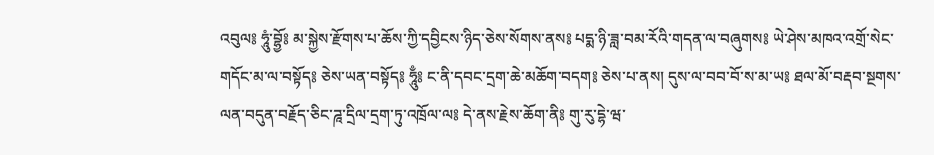འབུལ༔ ཧཱུཾ་བྷྱོ༔ མ་སྐྱེས་རྫོགས་པ་ཆོས་ཀྱི་དབྱིངས་ཉིད་ཅེས་སོགས་ནས༔ པདྨ་ཉི་ཟླ་བམ་རོའི་གདན་ལ་བཞུགས༔ ཡེ་ཤེས་མཁའ་འགྲོ་སེང་གདོང་མ་ལ་བསྟོད༔ ཅེས་ཡན་བསྟོད༔ ཧཱུྃ༔ ང་ནི་དབང་དྲག་ཆེ་མཆོག་བདག༔ ཅེས་པ་ནས། དུས་ལ་བབ་བོ་ས་མ་ཡ༔ ཐལ་མོ་བརྡབ་སྔགས་ལན་བདུན་བརྗོད་ཅིང་ཌཱ་དྲིལ་དྲག་ཏུ་འཁྲོལ་ལ༔ དེ་ནས་རྗེས་ཆོག་ནི༔ གུ་རུ་དྷེ་ཝ་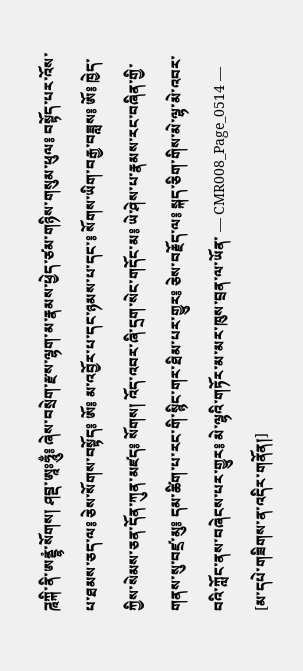ཌཱཀྐི་ནི་ཨནྡྷཾ་སོགས། ཤབྡ་ཨཱཿཧཱུྃ༔ ཞེས་བསྲེག་རྫས་ལྷག་མ་རྣམས་ཕྱེད་ཙམ་གཉིས་གསུམ་ཕུལ༔ བསྟོད་པར་འོས་པ་ཐམས་ཅད་ལ༔ ཅེས་སོགས་བསྟོད༔ ཨོ༔ མ་འབྱོར་པ་དང་ཉམས་པ་དང་༔ སོགས་ཡིག་བརྒྱ་བཟླས༔ ཨོ༔ ཁྱེད་ཀྱིས་སེམས་ཅན་དོན་ཀུན་མཛད༔ སོགས། འོད་འབར་ཞི་དྲག་སེང་གདོང་མ༔ ཡེ་ཤེས་པ་རྣམས་རང་བཞིན་གྱི་གནས་སུ་བཛྲ་མུ༔ དམ་ཚིག་པ་རང་གི་སྙིང་གར་ཐིམ་པར་གྱུར༔ ཅེས་བརྗོད་ལ༔ སྐད་ཅིག་གིས་མེ་ལྷ་མེ་འབར་བའི་ཀློང་ནས་བཞེངས་པར་གྱུར༔ མེ་ལྷའི་གཏོར་མ་མར་ཁུས་བྲན་ལ་ཡོན་ ― CMR008_Page_0514 ―
[མ་དཔེ་གཟིགས་ན་འདིར་གནོན།]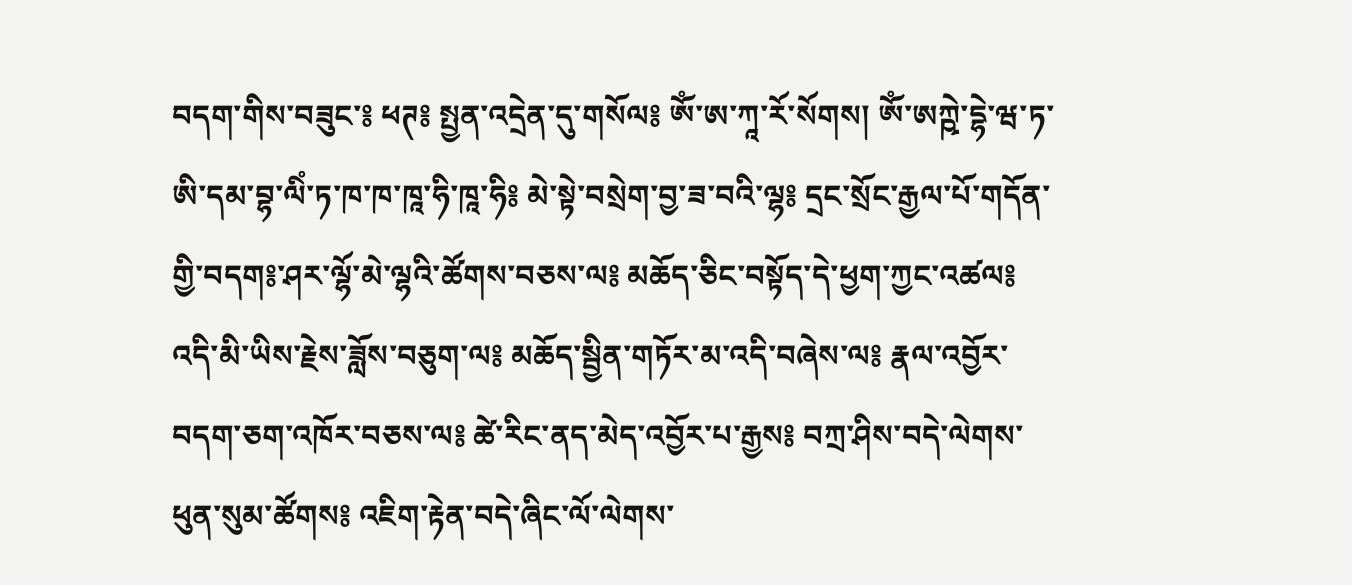བདག་གིས་བཟུང་༔ ཕཊ༔ སྤྱན་འདྲེན་དུ་གསོལ༔ ཨོཾ་ཨ་ཀཱ་རོ་སོགས། ཨོཾ་ཨཀྵེ་དྷེ་ཝ་ཏ་ཨི་དམ་བྷ་ལིཾ་ཏ་ཁ་ཁ་ཁཱ་ཧི་ཁཱ་ཧི༔ མེ་སྟེ་བསྲེག་བྱ་ཟ་བའི་ལྷ༔ དྲང་སྲོང་རྒྱལ་པོ་གདོན་གྱི་བདག༔་ཤར་ལྷོ་མེ་ལྷའི་ཚོགས་བཅས་ལ༔ མཆོད་ཅིང་བསྟོད་དེ་ཕྱག་ཀྱང་འཚལ༔ འདི་མི་ཡིས་རྗེས་ཟློས་བཅུག་ལ༔ མཆོད་སྦྱིན་གཏོར་མ་འདི་བཞེས་ལ༔ རྣལ་འབྱོར་བདག་ཅག་འཁོར་བཅས་ལ༔ ཚེ་རིང་ནད་མེད་འབྱོར་པ་རྒྱས༔ བཀྲ་ཤིས་བདེ་ལེགས་ཕུན་སུམ་ཚོགས༔ འཇིག་རྟེན་བདེ་ཞིང་ལོ་ལེགས་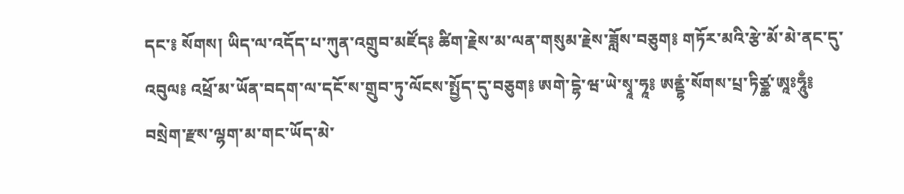དང་༔ སོགས། ཡིད་ལ་འདོད་པ་ཀུན་འགྲུབ་མཛོད༔ ཚིག་རྗེས་མ་ལན་གསུམ་རྗེས་ཟློས་བཅུག༔ གཏོར་མའི་རྩེ་མོ་མེ་ནང་དུ་འབུལ༔ འཕྲོ་མ་ཡོན་བདག་ལ་དངོ་ས་གྲུབ་ཏུ་ལོངས་སྤྱོད་དུ་བཅུག༔ ཨགེ་དྷེ་ཝ་ཡེ་སྭཱ་ཧཱ༔ ཨནྡྷཾ་སོགས་པྲ་ཏིཙྪ་ཨཱཿཧཱུྃ༔ བསྲེག་རྫས་ལྷག་མ་གང་ཡོད་མེ་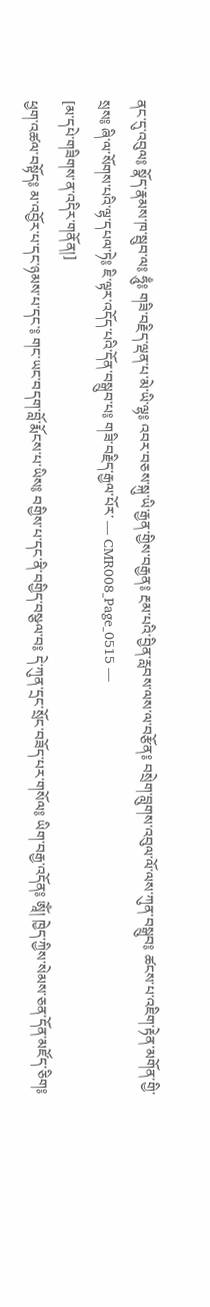ནང་དུ་འབུལ༔ སྣོད་རྣམས་ཁ་སྦུབ་ལ༔ ཧཱུྃ༔ གཟི་བརྗིད་ལྡན་པ་མེ་ཡི་ལྷ༔ འབར་བཅས་སྐུ་ཡི་རྒྱན་གྱིས་བརྒྱན༔ རྔམ་པའི་བྱིན་རླབས་ལས་ལ་བརྩོན༔ བསྲེག་བླུགས་འབུལ་ལོ་ལས་ཀུན་བསྒྲུབ༔ ཚངས་པ་འཇིག་རྟེན་མགོན་གྱི་སྲས༔ ཞི་ལ་སོགས་པའི་ལྷ་དཔལ་ཏེ༔ ཇི་ལྟར་འདོད་པའི་དོན་བསྒྲུབ་པ༔ གཟི་བརྗིད་རྒྱལ་པོར་ ― CMR008_Page_0515 ―
[མ་དཔེ་གཟིགས་ན་འདིར་གནོན།]
ཕྱག་འཚལ་བསྟོད༔ མ་འབྱོར་པ་དང་ཉམས་པ་དང་༔ གང་ཡང་བདག་བློ་རྨོངས་པ་ཡིས༔ བགྱིས་པ་དང་ནི་བགྱིད་བསྩལ་བ༔ དེ་ཀུན་དྲང་སྲོང་བཟོད་པར་གསོལ༔ ཡིག་བརྒྱ་འདོན༔ ཨཱོཾ། ཁྱེད་ཀྱིས་སེམས་ཅན་དོན་མཛོད་ཅིག༔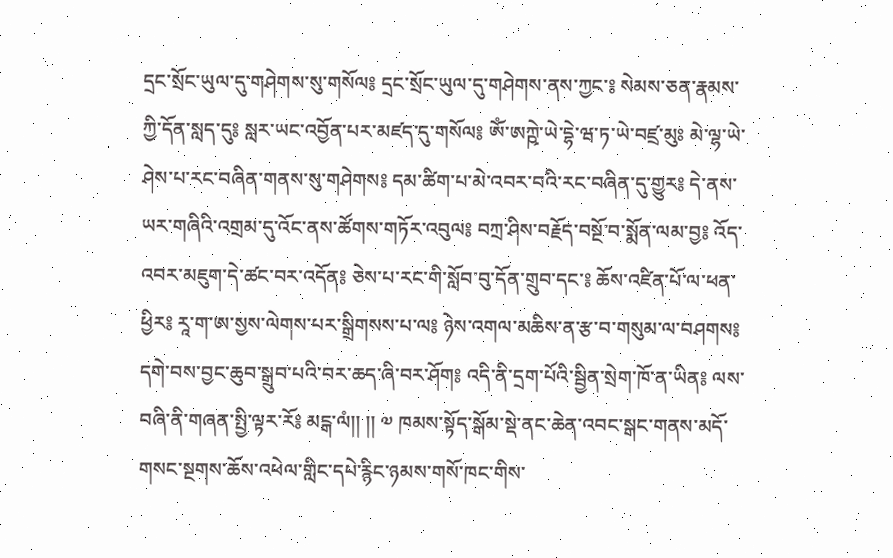དྲང་སྲོང་ཡུལ་དུ་གཤེགས་སུ་གསོལ༔ དྲང་སྲོང་ཡུལ་དུ་གཤེགས་ནས་ཀྱང་༔ སེམས་ཅན་རྣམས་ཀྱི་དོན་སླད་དུ༔ སླར་ཡང་འབྱོན་པར་མཛད་དུ་གསོལ༔ ཨོཾ་ཨཀྵེ་ཡེ་དྷེ་ཝ་ཏ་ཡེ་བཛྲ་མུཿ མེ་ལྷ་ཡེ་ཤེས་པ་རང་བཞིན་གནས་སུ་གཤེགས༔ དམ་ཚིག་པ་མེ་འབར་བའི་རང་བཞིན་དུ་གྱུར༔ དེ་ནས་ཡར་གཞིའི་འགྲམ་དུ་འོང་ནས་ཚོགས་གཏོར་འབུལ༔ བཀྲ་ཤིས་བརྗོད་བསྔོ་བ་སྨོན་ལམ་བྱ༔ འོད་འབར་མཇུག་དེ་ཚང་བར་འདོན༔ ཅེས་པ་རང་གི་སློབ་བུ་དོན་གྲུབ་དང་༔ ཆོས་འཛིན་པོ་ལ་ཕན་ཕྱིར༔ རཱ་ག་ཨ་སྱས་ལེགས་པར་སྒྲིགསས་པ་ལ༔ ཉེས་འགལ་མཆིས་ན་རྩ་བ་གསུམ་ལ་བཤགས༔ དགེ་བས་བྱང་ཆུབ་སྒྲུབ་པའི་བར་ཆད་ཞི་བར་ཤོག༔ འདི་ནི་དྲག་པོའི་སྦྱིན་སྲེག་ཁོ་ན་ཡིན༔ ལས་བཞི་ནི་གཞན་སྤྱི་ལྟར་རོ༔ མངྒ་ལཾ།། །། ༧ ཁམས་སྟོད་སྒོམ་སྡེ་ནང་ཆེན་འབང་སྒང་གནས་མདོ་གསང་སྔགས་ཆོས་འཕེལ་གླིང་དཔེ་རྙིང་ཉམས་གསོ་ཁང་གིས་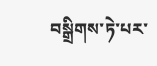བསྒྲིགས་ཏེ་པར་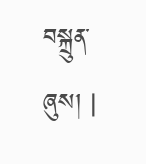བསྐྲུན་ཞུས། |